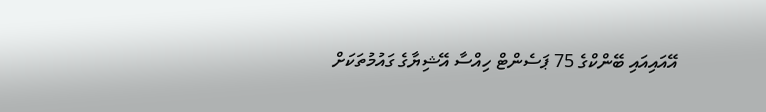އޭއައިއައި ބޭންކްގެ 75 ޕަސެންޓް ހިއްސާ އޭޝިޔާގެ ގައުމުތަކަށް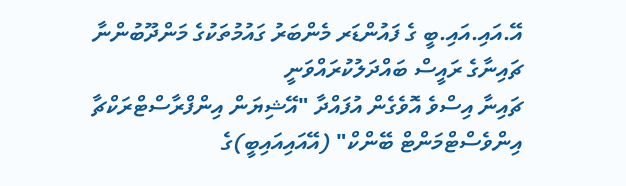އޭ.އައި.އައި.ބީ ގެ ފައުންޑަރ މެންބަރު ގައުމުތަކުގެ މަންދޫބުންނާ ޗައިނާގެ ރައީސް ބައްދަލުކުރައްވަނީ
ޗައިނާ އިސްވެ އޮވެގެން އުފައްދާ "އޭޝިޔަން އިންފްރާސްޓްރަކްޗާ އިންވެސްޓްމަންޓް ބޭންކް" (އޭއައިއައިބީ)ގެ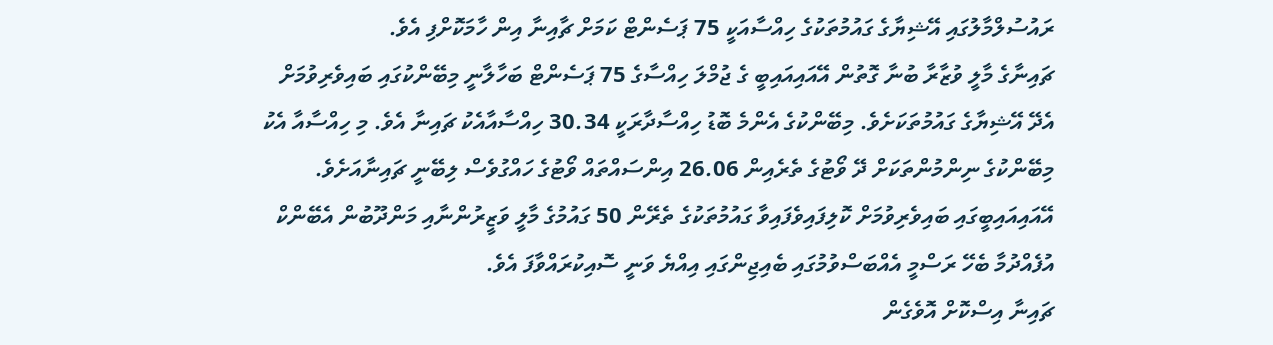ރައުސުލްމާލުގައި އޭޝިޔާގެ ގައުމުތަކުގެ ހިއްސާއަކީ 75 ޕަސެންޓް ކަމަށް ޗާއިނާ އިން ހާމަކޮށްފި އެވެ.
ޗައިނާގެ މާލީ ވުޒާރާ ބުނާ ގޮތުން އޭއައިއައިބީ ގެ ޖުމްލަ ހިއްސާގެ 75 ޕަސެންޓް ބަހާލާނީ މިބޭންކުގައި ބައިވެރިވުމަށް އެދޭ އޭޝިޔާގެ ގައުމުތަކަށެވެ. މިބޭންކުގެ އެންމެ ބޮޑު ހިއްސާދާރަކީ 30.34 ހިއްސާއާއެކު ޗައިނާ އެވެ. މި ހިއްސާއާ އެކު މިބޭންކުގެ ނިންމުންތަކަށް ދޭ ވޯޓުގެ ތެރެއިން 26.06 އިންސައްތައް ވޯޓުގެ ހައްގުވެސް ލިބޭނީ ޗައިނާއަށެވެ. އޭއައިއައިބީގައި ބައިވެރިވުމަށް ކޮލިފައިވެފައިވާ ގައުމުތަކުގެ ތެރޭން 50 ގައުމުގެ މާލީ ވަޒީރުންނާއި މަންދޫބުން އެބޭންކް އުފެއްދުމާ ބެހޭ ރަސްމީ އެއްބަސްވުމުގައި ބެއިޖިންގައި އިއްޔެ ވަނީ ސޮއިކުރައްވާފަ އެވެ.
ޗައިނާ އިސްކޮށް އޮވެގެން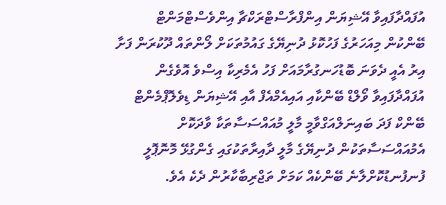އުފައްދާފައިވާ އޭޝިޔަން އިންފްރާސްޓްރަކްޗާ އިންވެސްޓްމަންޓް ބޭންކުން މިއަހަރުގެ ފަހުކޮޅު ދުނިޔޭގެ ގައުމުތަކަށް ލޯންތައް ދޫކުރަން ފަށާ އިރު އެއީ ދެވަނަ ބޮޑުހަނގުރާމައަށް ފަހު އެމެރިކާ އިސްވެ އޮވެގެން އުފައްދާފައިވާ ވޯލްޑް ބޭންކާއި އައިއެމްއެފް އާއި އޭޝިޔަން ޑިވެލޮޕްމެންޓް ބޭންކް ފަދަ ބައިނަލްއަގްވާމީ މާލީ މުއައްސަސާތަކާ ވާދަކޮށް އެމުއައްސަސާތަކުން ދުނިޔޭގެ މާލީ ދާއިރާތަކުގައި ގެންގުޅޭ މޮނޮޕޮލީ ފުނފުނޑުކޮށްލާނެ ބޭންކެއް ކަމަށް ތަޖްރިބާކާރުން ދެކެ އެވެ.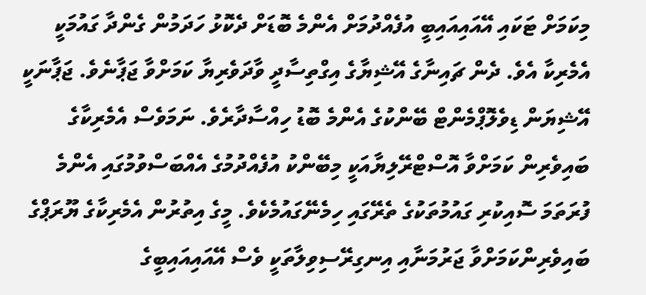މިކަމަށް ޓަކައި އޭއައިއައިބީ އުފެއްދުމަށް އެންމެ ބޮޑަށް ދެކޮޅު ހަދަމުން ގެންދާ ގައުމަކީ އެމެރިކާ އެވެ. ދެން ޗައިނާގެ އޭޝިޔާގެ އިގްތިސާދީ ވާދަވެރިޔާ ކަމަށްވާ ޖަޕާނެވެ. ޖަޕާނަކީ އޭޝިޔަން ޑިވެލޮޕްމެންޓް ބޭންކުގެ އެންމެ ބޮޑު ހިއްސާދާރެވެ. ނަމަވެސް އެމެރިކާގެ ބައިވެރިން ކަމަށްވާ އޮސްޓްރޭލިޔާއަކީ މިބޭންކު އުފެއްދުމުގެ އެއްބަސްވުމުގައި އެންމެ ފުރަތަމަ ސޮއިކުރި ގައުމުތަކުގެ ތެރޭގައި ހިމެނޭގައުމެކެވެ. މީގެ އިތުރުން އެމެރިކާގެ ޔޫރަޕްގެ ބައިވެރިންކަމަށްވާ ޖަރުމަނާއި އިނގިރޭސިވިލާތަކީ ވެސް އޭއައިއައިބީގެ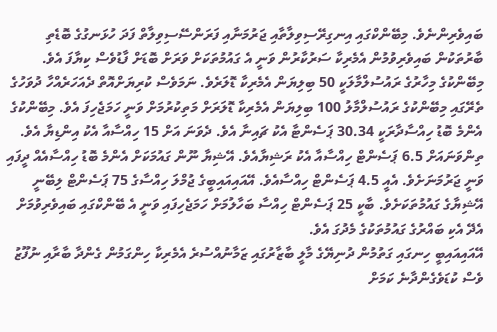ބައިވެރިންނެވެ. މިބޭންކްގައި އިނގިރޭސިވިލާތާއި ޖަރުމަނާއި ފަރަންސޭސިވިލާތް ފަދަ ހުޅަނގުގެ ބޮޑެތި ބާރުތަކުން ބައިވެރިވުމުން އެމެރިކާ ސަރުކާރުން ވަނީ އެ ގައުމުތަކަށް ވަރަށް ބޮޑަށް ފާޑުވެސް ކިޔާފަ އެވެ.
މިބޭންކުގެ މިހާރުގެ ރައުސުލްމާލަކީ 50 ބިލިޔަން އެމެރިކާ ޑޮލަރެވެ. ނަމަވެސް ކުރިޔަށްއޮތް ދެއަހަރެއްހާ ދުވަހުގެ ތެރޭގައި މިބޭންކުގެ ރައުސުލްމާލު 100 ބިލިޔަން އެމެރިކާ ޑޮލަރަށް މަތިކުރުމަށް ވަނީ ހަމަޖެހިފަ އެވެ. މިބޭންކުގެ އެންމެ ބޮޑު ހިއްސާދާރަކީ 30.34 ޕަސެންޓާ އެކު ޗައިނާ އެވެ. ދެވަނަ އަށް 15 ހިއްސާއާ އެކު އިންޑިޔާ އެވެ. ތިންވަނައަށް 6.5 ޕަސެންޓް ހިއްސާއާ އެކު ރަޝިޔާއެވެ. އޭޝިޔާ ނޫން ގައުމަކަށް އެންމެ ބޮޑު ހިއްސާއެއް ދީފައި ވަނީ ޖަރުމަނަށެވެ. އެއީ 4.5 ޕަސެންޓް ހިއްސާއެވެ. އޭއައިއައިބީގެ ޖުމްލަ ހިއްސާގެ 75 ޕަސެންޓް ލިބޭނީ އޭޝިޔާގެ ގައުމުތަކަށެވެ. ބާކީ 25 ޕަސެންޓް ހިއްސާ ބަހާލުމަށް ހަމަޖެހިފައި ވަނީ އެ ބޭންކްގައި ބައިވެރިވުމަށް އެދޭ އެކި ބައްރުގެ ގައުމުތަކުގެ މެދުގަ އެވެ.
އޭއައިއައިބީ ހިނގައި ގަތުމުން ދުނިޔޭގެ މާލީ ބާޒާރުގައި ޒަމާނުއްސުރެ އެމެރިކާ ހިންގަމުން ގެންދާ ބާރާއި ނުފޫޒު ވެސް ކުޑަވެގެންދާނެ ކަމަށް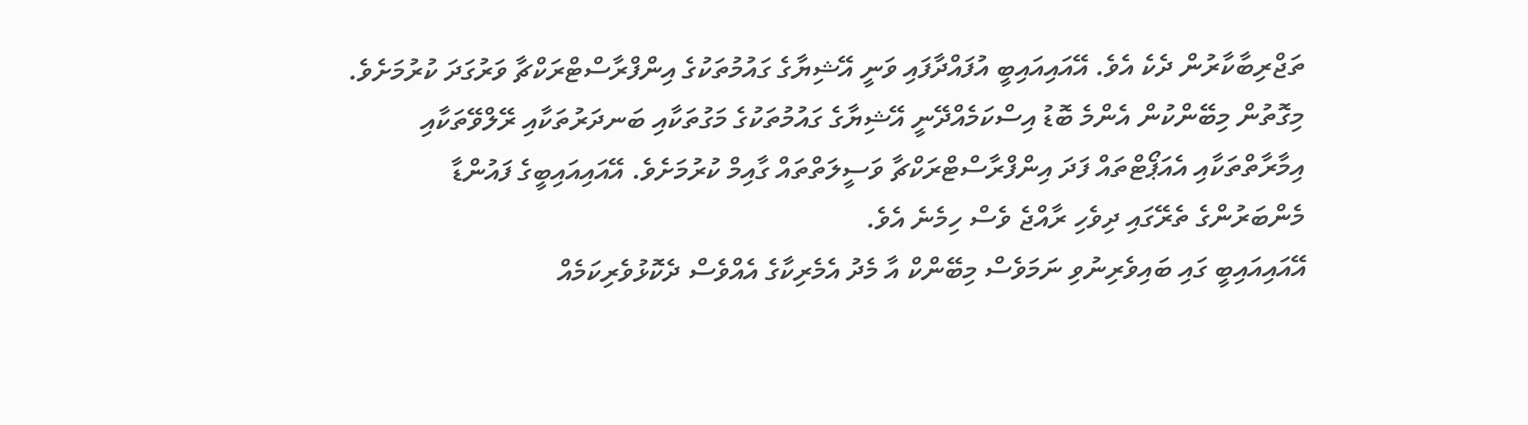ތަޖްރިބާކާރުން ދެކެ އެވެ. އޭއައިއައިބީ އުފައްދާފައި ވަނީ އޭޝިޔާގެ ގައުމުތަކުގެ އިންފްރާސްޓްރަކްޗާ ވަރުގަދަ ކުރުމަށެވެ. މިގޮތުން މިބޭންކުން އެންމެ ބޮޑު އިސްކަމެއްދޭނީ އޭޝިޔާގެ ގައުމުތަކުގެ މަގުތަކާއި ބަނދަރުތަކާއި ރޭލްވޭތަކާއި އިމާރާތްތަކާއި އެއަޕޯޓްތައް ފަދަ އިންފްރާސްޓްރަކްޗާ ވަސީލަތްތައް ގާއިމް ކުރުމަށެވެ. އޭއައިއައިބީގެ ފައުންޑާ މެންބަރުންގެ ތެރޭގައި ދިވެހި ރާއްޖެ ވެސް ހިމެނެ އެވެ.
އޭއައިއައިބީ ގައި ބައިވެރިނުވި ނަމަވެސް މިބޭންކް އާ މެދު އެމެރިކާގެ އެއްވެސް ދެކޮޅުވެރިކަމެއް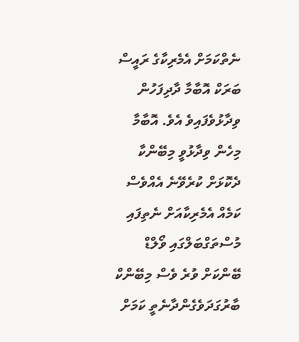ނެތްކަމަށް އެމެރިކާގެ ރައީސް ބަރަކް އޮބާމާ ދާދިފަހުން ވިދާޅުވެފައިވެ އެވެ. އޮބާމާ މިހެން ވިދާޅުވީ މިބޭންކާ ދެކޮޅަށް ކުރެވޭނެ އެއްވެސް ކަމެއް އެމެރިކާއަށް ނެތިފައި މުސްތަގްބަލްގައި ވޯލްޑް ބޭންކަށް ވުރެ ވެސް މިބޭންކް ބާރުގަދަވެގެންދާނެތީ ކަމަށް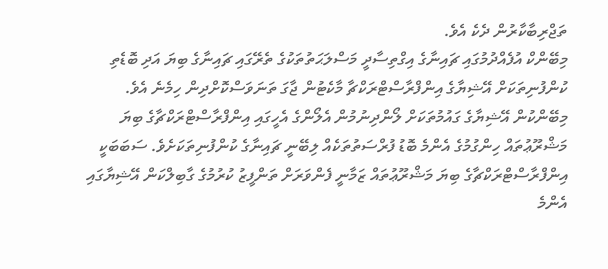ތަޖްރިބާކާރުން ދެކެ އެވެ.
މިބޭންކް އުފެއްދުމުގައި ޗައިނާގެ އިގްތިސާދީ މަސްލަޙަތުތަކުގެ ތެރޭގައި ޗައިނާގެ ބިޔަ އަދި ބޮޑެތި ކުންފުނިތަކަށް އޭޝިޔާގެ އިންފްރާސްޓްރަކްޗާ މާކެޓުން ޖާގަ ތަނަވަސްކޮށްދިން ހިމެނެ އެވެ. މިބޭންކުން އޭޝިޔާގެ ގައުމުތަކަށް ލޯންދިނުމުން އެލޯންގެ އެހީގައި އިންފްރާސްޓްރަކްޗާގެ ބިޔަ މަޝްރޫޢުތައް ހިންގުމުގެ އެންމެ ބޮޑު ފުރްސަތުތަކެއް ލިބޭނީ ޗައިނާގެ ކުންފުނިތަކަށެވެ. ސަބަބަކީ އިންފްރާސްޓްރަކްޗާގެ ބިޔަ މަޝްރޫޢުތައް ޒަމާނީ ފެންވަރަށް ތަންފީޒު ކުރުމުގެ ގާބިލްކަން އޭޝިޔާގައި އެންމެ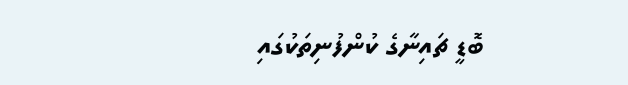ބޮޑީ ޗައިނާގެ ކުންފުނިތަކުގައި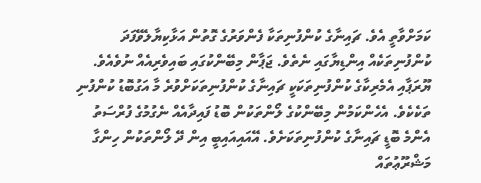ކަމަށްވާތީ އެވެ. ޗައިނާގެ ކުންފުނިތަކާ ފެންވަރުގެ ގޮތުން އަޅާކިޔާލެވޭފަދަ ކުންފުނިތަކެއް އިންޑިޔާގައި ނެތެވެ. ޖަޕާން މިބޭންކުގައި ބައިވެރިއެއް ނުވެއެވެ.
ޔޫރަޕާއި އެމެރިކާގެ ކުންފުނިތަކަކީ ޗައިނާގެ ކުންފުނިތަކަށްވުރެ މާ އަގުބޮޑު ކުންފުނި ތަކެކެވެ. އެހެންކަމުން މިބޭންކުގެ ލޯންތަކުން ބޮޑު ފައިދާއެއް ނެގުމުގެ ފުރްސަތު އެންމެ ބޮޑީ ޗައިނާގެ ކުންފުނިތަކަށެވެ. އޭއައިއައިބީ އިން ދޭ ލޯންތަކުން ހިންގާ މަޝްރޫޢުތައް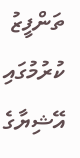ތަންފީޒު ކުރުމުގައި އޭޝިޔާގެ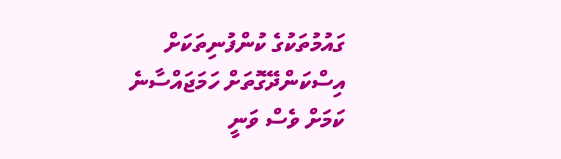ގައުމުތަކުގެ ކުންފުނިތަކަށް އިސްކަންދޭގޮތަށް ހަމަޖައްސާނެ ކަމަށް ވެސް ވަނީ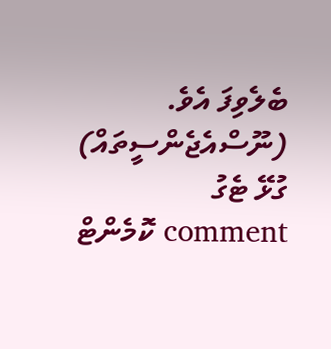ބެލެވިފަ އެވެ. (ނޫސްއެޖެންސީތައް)
ގުޅޭ ޓެގު
comment ކޮމެންޓް